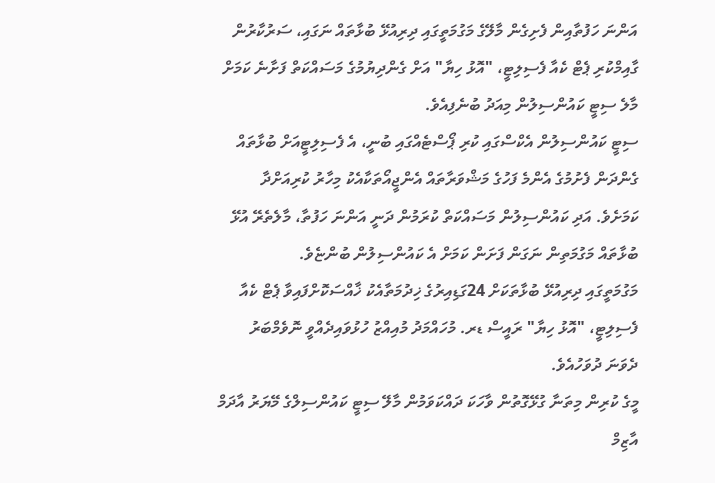އަންނަ ހަފުތާއިން ފެށިގެން މާލޭގެ މަގުމަތީގައި ދިރިއުޅޭ ބުޅާތައް ނަގައި، ސަރުކާރުން ގާއިމްކުރި ޕެޓް ކެއާ ފެސިލިޓީ، "އޮޅު ހިޔާ" އަށް ގެންދިޔުމުގެ މަސައްކަތް ފަށާނެ ކަމަށް މާލެ ސިޓީ ކައުންސިލުން މިއަދު ބުނެފިއެވެ.
ސިޓީ ކައުންސިލުން އެކްސްގައި ކުރި ޕޯސްޓެއްގައި ބުނީ، އެ ފެސިލިޓީއަށް ބުޅާތައް ގެންދަން ފެށުމުގެ އެންމެ ފަހުގެ މަޝްވަރާތައް އެންޖީއޯތަކާއެކު މިހާރު ކުރިއަށްދާ ކަމަށެވެ. އަދި ކައުންސިލުން މަސައްކަތް ކުރަމުން ދަނީ އަންނަ ހަފުތާ، މާލެތެރޭ އުޅޭ ބުޅާތައް މަގުމަތިން ނަގަން ފަށަން ކަމަށް އެ ކައުންސިލުން ބުންޏެވެ.
މަގުމަތީގައި ދިރިއުޅޭ ބުޅާތަކަށް 24ގަޑިއިރުގެ ޚިދުމަތާއެކު ޚާއްސަކޮށްފައިވާ ޕެޓް ކެއާ ފެސިލިޓީ، "އޮޅު ހިޔާ" ރައީސް ޑރ. މުހައްމަދު މުއިއްޒު ހުޅުވައިދެއްވީ ނޮވެމްބަރު ދެވަނަ ދުވަހުއެވެ.
މީގެ ކުރިން މިތަނާ ގުޅޭގޮތުން ވާހަކަ ދައްކަވަމުން މާލޭ ސިޓީ ކައުންސިލްގެ މޭޔަރު އާދަމް އާޒިމް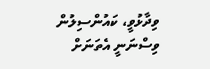ވިދާޅުވީ، ކައުންސިލުން ވިސްނަނީ އެތަނަށް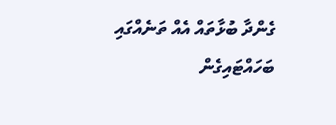ގެންދާ ބުޅާތައް އެއް ތަނެއްގައި ބަހައްޓައިގެން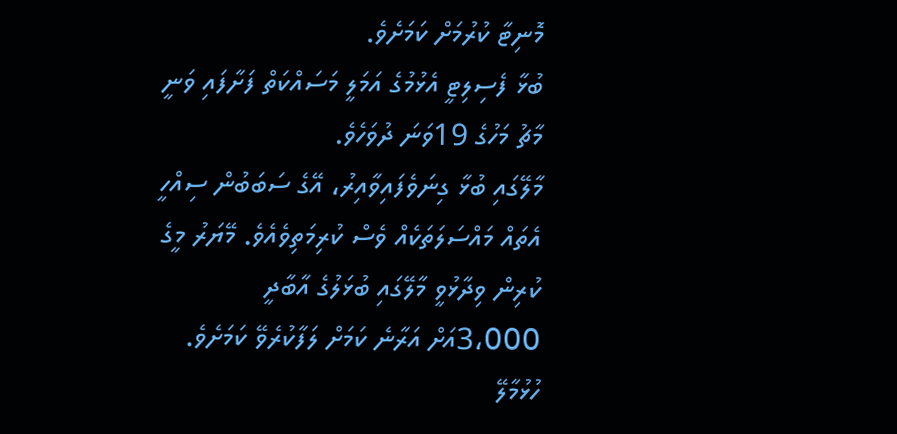މޮނިޓާ ކުރުމަށް ކަމަށެވެ.
ބުޅާ ފެސިލިޓީ އެޅުމުގެ އަމަލީ މަސައްކަތް ފަށާފައި ވަނީ މާޗު މަހުގެ 19ވަނަ ދުވަހެވެ.
މާލޭގައި ބުޅާ ގިނަވެފައިވާއިރު، އޭގެ ސަބަބުން ސިއްހީ އެތައް މައްސަލަތަކެއް ވެސް ކުރިމަތިވެއެވެ. މޭޔަރު މީގެ ކުރިން ވިދާޅުވީ މާލޭގައި ބުޅަލުގެ އާބާދީ 3،000އަށް އަރާނެ ކަމަށް ލަފާކުރެވޭ ކަމަށެވެ.
ހުޅުމާލޭ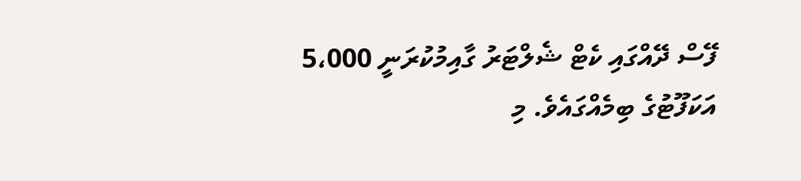ފޭސް ދޭއްގައި ކެޓް ޝެލްޓަރު ގާއިމުކުރަނީ 5،000 އަކަފޫޓުގެ ބިމެއްގައެވެ. މި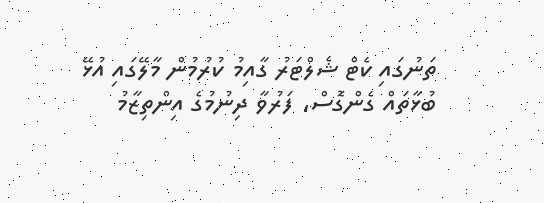ތަނުގައި ކެޓް ޝެލްޓަރު ގާއިމު ކުރުމުން މާލޭގައި އުޅޭ ބުޅާތައް ގެންގޮސް، ފަރުވާ ދިނުމުގެ އިންތިޒާމު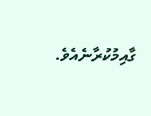ގާއިމުކުރާނެއެވެ.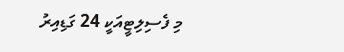މި ފެސިލިޓީއަކީ 24 ގަޑިއިރު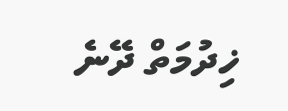ޚިދުމަތް ދޭނެ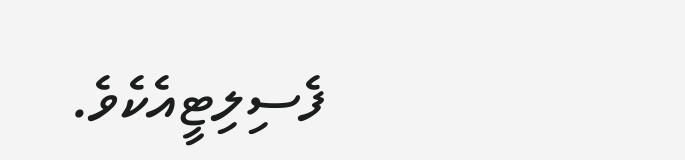ފެސިލިޓީއެކެވެ.